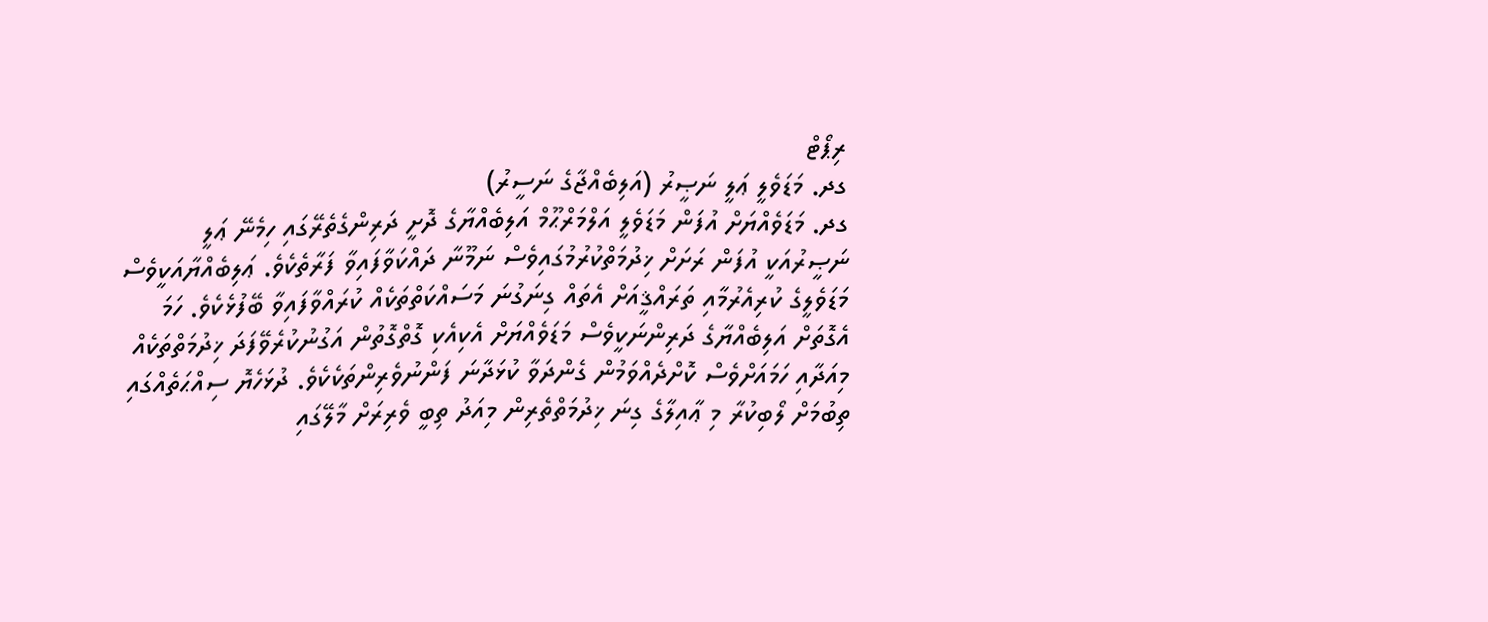ރިޕޯޓް
ގދ. މަޑަވެލީ ޢަލީ ނަޞީރު (އަލިބެއްޖާގެ ނަސީރު)
ގދ. މަޑަވެއްޔަށް އުފަން މަޑަވެލީ އަލްމަރްޙޫމް އަލިބެއްޔާގެ ދޮށީ ދަރިންގެތެރޭގައި ހިމެނޭ ޢަލީ ނަޞީރުއަކީ އުފަން ރަށަށް ޚިދުމަތްކުރުމުގައިވެސް ނަމޫނާ ދައްކަވާފައިވާ ފަރާތެކެވެ. ޢަލިބެއްޔާއަކީވެސް މަޑަވެލީގެ ކުރިއެރުމާއި ތަރައްޤީއަށް އެތައް ގިނަގުނަ މަސައްކަތްތަކެއް ކުރައްވާފައިވާ ބޭފުޅެކެވެ. ހަމަ އެގޮތަށް އަލިބެއްޔާގެ ދަރިންނަކީވެސް މަޑަވެއްޔަށް އެކިއެކި ގޮތްގޮތުން އަގުނުކުރެވޭފަދަ ޚިދުމަތްތަކެއް މިއަދާއި ހަމައަށްވެސް ކޮށްދެއްވަމުން ގެންދަވާ ކުޅަދާނަ ފަންނުވެރިންތަކެކެވެ. ދުޅަހެޔޮ ސިއްޙަތެއްގައި ތިބުމަށް ލޯބިކުރާ މި ޢާއިލާގެ ގިނަ ޚިދުމަތްތެރިން މިއަދު ތިބީ ވެރިރަށް މާލޭގައި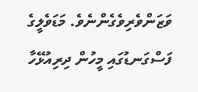ވަޒަންވެރިވެގެންނެވެ. މަޑަވެލީގެ ފަސްގަނޑުގައި މީހުން ދިރިއުޅޭހާ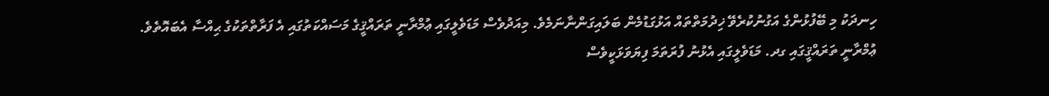ހިނދަކު މި ބޭފުޅުންގެ އަގުނުކުރެވޭ ޚިދުމަތްތައް އަޅުގަޑުމެން ބަލައިގަންނާނަމެވެ. މިއަދުވެސް މަޑަވެލީގައި ޢުމްރާނީ ތަރައްޤީގެ މަސައްކަތުގައި އެ ފަރާތްތަކުގެ ޙިއްސާ އެބައޮތެވެ.
ޢުމްރާނީ ތަރައްޤީގައި ގދ. މަޑަވެލީގައި އެޅުނު ފުރަތަމަ ފިޔަވަޅަކީވެސް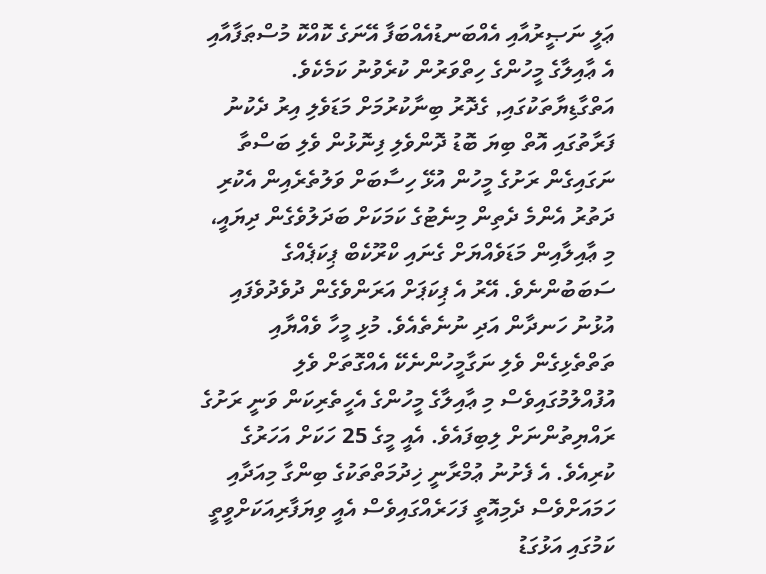ޢަލީ ނަޞީރުއާއި އެއްބަނޑުއެއްބަފާ އޭނަގެ ކޮއްކޮ މުސްޠަފާއާއި އެ ޢާއިލާގެ މީހުންގެ ހިތްވަރުން ކުރެވުނު ކަމެކެވެ. އަތްގާޑިޔާތަކުގައި, ގެދޮރު ބިނާކުރުމަށް މަޑަވެލި އިރު ދެކުނު ފަރާތުގައި އޮތް ބިޔަ ބޮޑު ދޮންވެލި ފިނޮޅުން ވެލި ބަސްތާ ނަގައިގެން ރަށުގެ މީހުން އުޅޭ ހިސާބަށް ވަލުތެރެއިން އެކުރި ދަތުރު އެންމެ ދެތިން މިނެޓުގެ ކަމަކަށް ބަދަލުވެގެން ދިޔައީ، މި ޢާއިލާއިން މަޑަވެއްޔަށް ގެނައި ކްރޫކެބް ޕިކަޕެއްގެ ސަބަބުންނެވެ. އޭރު އެ ޕިކަޕަށް އަރަންވެގެން ދުވެދުވެފައި އުޅުނު ހަނދާން އަދި ނުނެތެއެވެ. މުޅި މީހާ ވެއްޔާއި ތަތްތެޅިގެން ވެލި ނަގާމީހުންނެކޭ އެއްގޮތަށް ވެލި އުފުއްލުމުގައިވެސް މި ޢާއިލާގެ މީހުންގެ އެހީތެރިކަން ވަނީ ރަށުގެ ރައްޔިތުންނަށް ލިބިފައެވެ. އެއީ މީގެ 25 ހަކަށް އަހަރުގެ ކުރިއެވެ. އެ ފެށުނު ޢުމްރާނީ ޚިދުމަތްތަކުގެ ބިންގާ މިއަދާއި ހަމައަށްވެސް ދެމިއޮތީ ފަހަރެއްގައިވެސް އެއީ ވިޔަފާރިއަކަށްވީތީ ކަމުގައި އަޅުގަޑު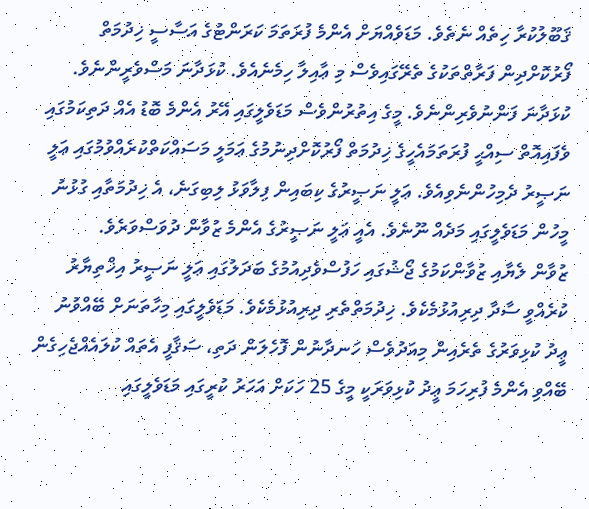ޤަބޫލުކުރާ ހިތެއް ނެތެވެ. މަޑަވެއްޔަށް އެންމެ ފުރަތަމަ ކަރަންޓުގެ އަސާސީ ޚިދުމަތް ފޯރުކޮށްދިން ފަރާތްތަކުގެ ތެރޭގައިވެސް މި ޢާއިލާ ހިމެނެއެވެ. ކުޅަދާނަ މަސްވެރީންނެވެ. ކުޅަދާނަ ފަންނުވެރިންނެވެ. މީގެ އިތުރުންވެސް މަޑަވެލީގައި އޭރު އެންމެ ބޮޑު އެއް ދަތިކަމުގައި ވެފައިއޮތް ސިއްޙީ ފުރަތަމައެހީގެ ޚިދުމަތް ފޯރުކޮށްދިނުމުގެ ޢަމަލީ މަސައްކަތްކުރެއްވުމުގައި ޢަލީ ނަޞީރު ދެމިހުންނެވިއެވެ. ޢަލީ ނަޞީރުގެ ކިބައިން ފިލާވަޅު ލިބިގަނެ، އެ ޚިދުމަތާއި ގުޅުނު މީހުން މަޑަވެލީގައި މަދެއް ނޫނެވެ. އެއީ ޢަލީ ނަޞީރުގެ އެންމެ ޒުވާން ދުވަސްވަރެވެ.
ޒުވާން ލެޔާއި ޒުވާންކަމުގެ ޖޯޝުގައި ހަފުސްވެދިއުމުގެ ބަދަލުގައި ޢަލީ ނަޞީރު އިޚްތިޔާރު ކުރެއްވީ ސާދާ ދިރިއުޅުމެކެވެ. ޚިދުމަތްތެރި ދިރިއުޅުމެކެވެ. މަޑަވެލީގައި މިހާތަނަށް ބޭއްވުނު ޢީދު ކުޅިވަރުގެ ތެރެއިން މިއަދުވެސް ހަނދާނުން ފޮހެލަން ދަތި، ސަޤާފީ އެތައް ކުލައެއްޖެހިގެން ބޭއްވި އެންމެ ފުރިހަމަ ޢީދު ކުޅިވަރަކީ މީގެ 25 ހަކަށް އަހަރު ކުރީގައި މަޑަވެލީގައި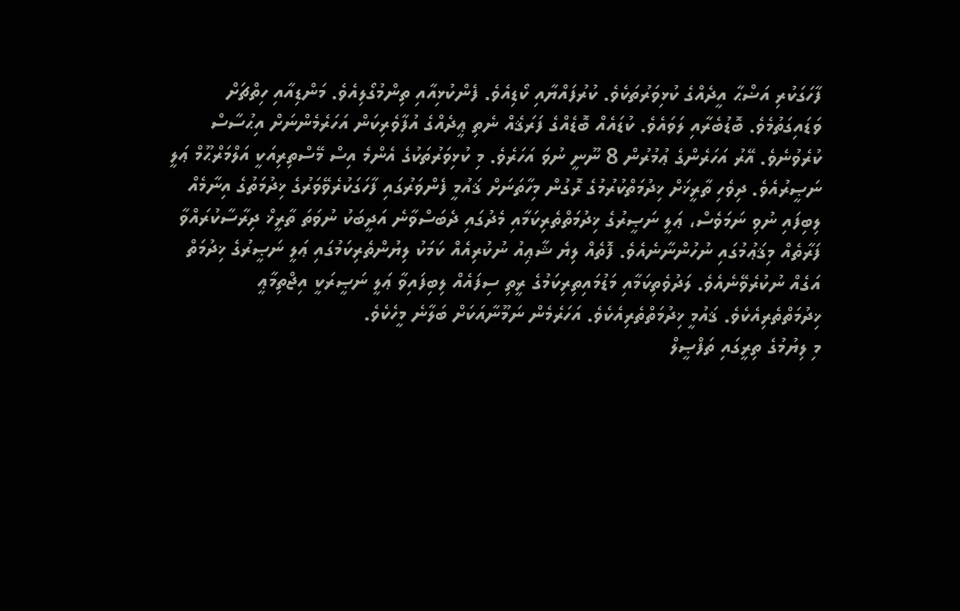ފާހަގަކުރި އަޟްޙާ އީދެއްގެ ކުޅިވަރުތަކެވެ. ކުރުފައްޔާއި ކޯޑިއެވެ. ފެންކުޅިއާއި ތިންމުގޯލިއެވެ. މަންޑިއާއި ހިތްޗަށް ވަޑައިގަތުމެވެ. ބޮޑުބެރާއި ލަވައެވެ. ކުޑައެއް ބޮޑެއްގެ ފަރަޤެއް ނެތި ޢީދެއްގެ އުފާވެރިކަން އަހަރެމެންނަށް އިޙުސާސް ކުރެވުނެވެ. އޭރު އަހަރެންގެ ޢުމުރުން 8 ނޫނީ ނުވަ އަހަރެވެ. މި ކުޅިވަރުތަކުގެ އެންމެ އިސް މޭސްތިރިއަކީ އަލްމަރްޙޫމް ޢަލީ ނަޞީރުއެވެ. ދިވެހި ތާރީޚަށް ޚިދުމަތްކުރުމުގެ ރޮގުން މިހާތަނަށް ޤައުމީ ފެންވަރުގައި ފާހަގަކުރެވޭވަރުގެ ޚިދުމަތުގެ އިނާމެއް ލިބިފައި ނުވި ނަމަވެސް، ޢަލީ ނަޞީރުގެ ޚިދުމަތްތެރިކަމާއި މެދުގައި ދެބަސްވާނެ އަދީބަކު ނުވަތަ ތާރީޚް ދިރާސާކުރައްވާ ފަރާތެއް މިޤަޢުމުގައި ނުހުންނާނެއެވެ. ފޮތެއް ލިޔެ ޝާޢިއު ނުކުރިއެއް ކަމަކު ލިޔުންތެރިކަމުގައި ޢަލީ ނަޞީރުގެ ޚިދުމަތް އަގެއް ނުކުރެވޭނެއެވެ. ލަދުވެތިކަމާއި މަޑުމައިތިރިކަމުގެ ރީތި ސިފައެއް ލިބިފައިވާ ޢަލީ ނަޞީރަކީ އިޖްތިމާޢީ ޚިދުމަތްތެރިއެކެވެ. ޤައުމީ ޚިދުމަތްތެރިއެކެވެ. އަހަރެމެން ނަމޫނާއަކަށް ބަލާނެ މީހެކެވެ.
މި ލިޔުމުގެ ތިރީގައި ތަފްޞީލް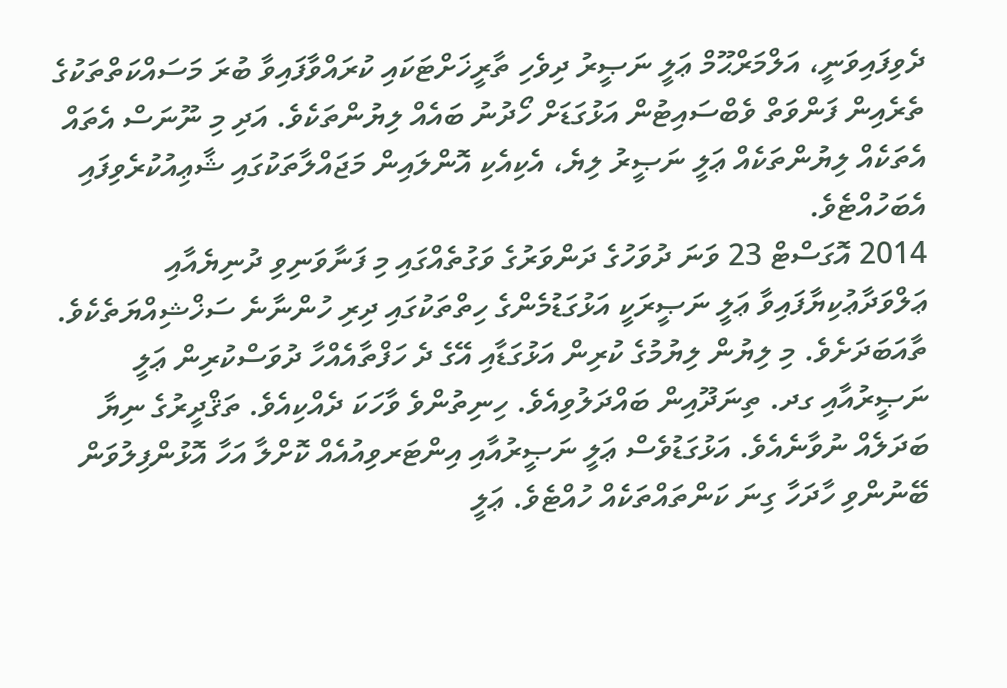ދެވިފައިވަނީ، އަލްމަރްޙޫމް ޢަލީ ނަޞީރު ދިވެހި ތާރީޚަށްޓަކައި ކުރައްވާފައިވާ ބުރަ މަސައްކަތްތަކުގެ ތެރެއިން ފަންވަތް ވެބްސައިޓުން އަޅުގަޑަށް ހޯދުނު ބައެއް ލިޔުންތަކެވެ. އަދި މި ނޫނަސް އެތައް އެތަކެއް ލިޔުންތަކެއް ޢަލީ ނަޞީރު ލިޔެ، އެކިއެކި އޮންލައިން މަޖައްލާތަކުގައި ޝާޢިއުކުރެވިފައި އެބަހުއްޓެވެ.
2014 އޮގަސްޓް 23 ވަނަ ދުވަހުގެ ދަންވަރުގެ ވަގުތެއްގައި މި ފަނާވަނިވި ދުނިޔެއާއި ޢަލްވަދާޢުކިޔާފައިވާ ޢަލީ ނަޞީރަކީ އަޅުގަޑުމެންގެ ހިތްތަކުގައި ދިރި ހުންނާނެ ސަޚްޝިއްޔަތެކެވެ. ތާއަބަދަށެވެ. މި ލިޔުން ލިޔުމުގެ ކުރިން އަޅުގަޑާއި އޭގެ ދެ ހަފްތާއެއްހާ ދުވަސްކުރިން ޢަލީ ނަޞީރުއާއި ގދ. ތިނަދޫއިން ބައްދަލުވިއެވެ. ހިނިތުންވެ ވާހަކަ ދެއްކިއެވެ. ތަޤްދީރުގެ ނިޔާ ބަދަލެއް ނުވާނެއެވެ. އަޅުގަޑުވެސް ޢަލީ ނަޞީރުއާއި އިންޓަރވިއުއެއް ކޮށްލާ އަހާ އޮޅުންފިލުވަން ބޭނުންވި ހާދަހާ ގިނަ ކަންތައްތަކެއް ހުއްޓެވެ. ޢަލީ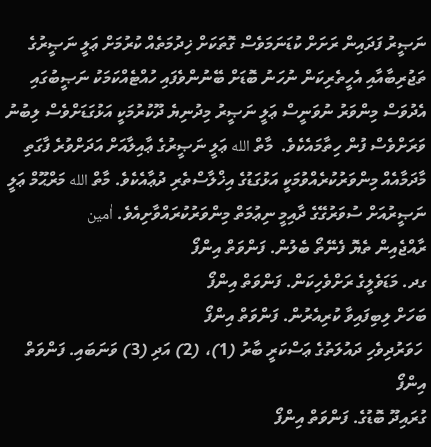ނަޞީރު ފަދައިން ރަށަށް ކުޑަނަމަވެސް ގޮތަކަށް ޚިދުމަތެއް ކުރުމަށް ޢަލީ ނަޞީރުގެ ތަޖުރިބާއާއި އެހީތެރިކަން ނުހަނު ބޮޑަށް ބޭނުންވެފައި ހުއްޓެއްކަމަކު ނަޞީބުގައި އެދުވަސް މިންވަރު ނުވަނީސް ޢަލީ ނަޞީރު މިދުނިޔެ ދޫކުރުމަކީ އަޅުގަޑަށްވެސް ލިބުނު ވަރަށްވެސް ފުން ހިތާމައެކެވެ.  މާތް الله ޢަލީ ނަޞީރުގެ ޢާއިލާއަށް އަދަށްވުރެ ފާގަތި މާދަމާއެއް މިންވަރުކުރެއްވުމަކީ އަޅުގަޑުގެ އިޚްލާސްތެރި ދުޢާއެކެވެ. މާތް الله މަރްޙޫމް ޢަލީ ނަޞީރުއަށް ސުވަރުގޭގެ ދާއިމީ ނިޢުމަތް މިންވަރުކުރައްވާށިއެވެ. اٰمين
ރާއްޖެއިން ތެޔޮ ފެނޭތޯ ބެލުން. ފަންވަތް އިންފޯ
ގދ. މަޑަވެލީގެ ރަށްވެހިކަން. ފަންވަތް އިންފޯ
ބަހަށް ލިބިފައިވާ ކުރިއެރުން. ފަންވަތް އިންފޯ
 ހަވަރުދިވެހި ދައުލަތުގެ ޢަސްކަރީ ބާރު (1)، (2) އަދި (3) ވަނަބައި. ފަންވަތް އިންފޯ
ގުރައިދޫ ބޮޑުގެ. ފަންވަތް އިންފޯ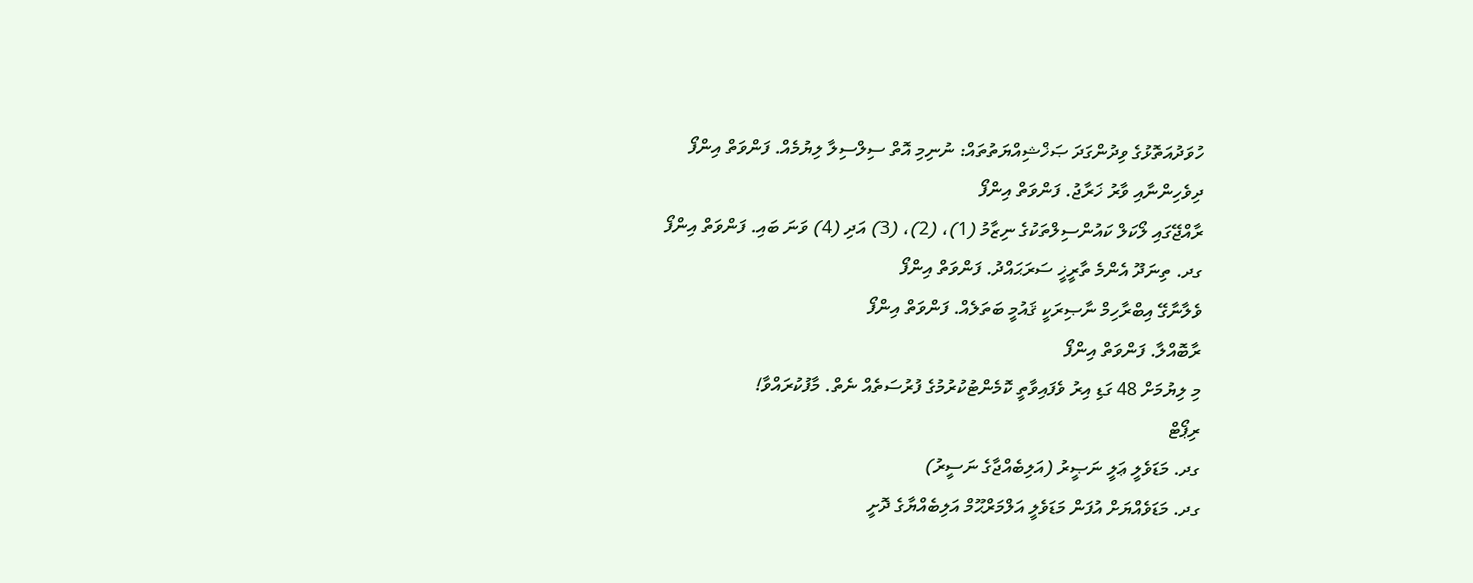ހުވަދުއަތޮޅުގެ ވިދުންގަދަ ޞަޚްޝިއްޔަތުތައް: ނުނިމި އޮތް ސިލްސިލާ ލިޔުމެއް. ފަންވަތް އިންފޯ
ދިވެހިންނާއި ވާރު ޚަރާޖު. ފަންވަތް އިންފޯ
ރާއްޖޭގައި ލޯކަލް ކައުންސިލްތަކުގެ ނިޒާމު (1)، (2)، (3) އަދި (4) ވަނަ ބައި. ފަންވަތް އިންފޯ
ގދ. ތިނަދޫ އެންމެ ތާރީޚީ ސަރަޙައްދު. ފަންވަތް އިންފޯ
ވެލާނާގޭ އިބްރާހިމް ނާޞިރަކީ ޤައުމީ ބަތަލެއް. ފަންވަތް އިންފޯ
ރާބޮއްލާ. ފަންވަތް އިންފޯ
މި ލިޔުމަށް 48 ގަޑި އިރު ވެފައިވާތީ ކޮމެންޓުކުރުމުގެ ފުރުސަތެއް ނެތް. މާފުކުރައްވާ!
ރިޕޯޓް
ގދ. މަޑަވެލީ ޢަލީ ނަޞީރު (އަލިބެއްޖާގެ ނަސީރު)
ގދ. މަޑަވެއްޔަށް އުފަން މަޑަވެލީ އަލްމަރްޙޫމް އަލިބެއްޔާގެ ދޮށީ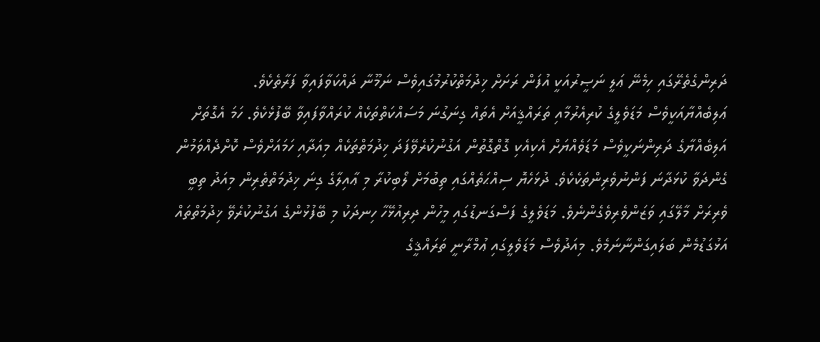ދަރިންގެތެރޭގައި ހިމެނޭ ޢަލީ ނަޞީރުއަކީ އުފަން ރަށަށް ޚިދުމަތްކުރުމުގައިވެސް ނަމޫނާ ދައްކަވާފައިވާ ފަރާތެކެވެ. ޢަލިބެއްޔާއަކީވެސް މަޑަވެލީގެ ކުރިއެރުމާއި ތަރައްޤީއަށް އެތައް ގިނަގުނަ މަސައްކަތްތަކެއް ކުރައްވާފައިވާ ބޭފުޅެކެވެ. ހަމަ އެގޮތަށް އަލިބެއްޔާގެ ދަރިންނަކީވެސް މަޑަވެއްޔަށް އެކިއެކި ގޮތްގޮތުން އަގުނުކުރެވޭފަދަ ޚިދުމަތްތަކެއް މިއަދާއި ހަމައަށްވެސް ކޮށްދެއްވަމުން ގެންދަވާ ކުޅަދާނަ ފަންނުވެރިންތަކެކެވެ. ދުޅަހެޔޮ ސިއްޙަތެއްގައި ތިބުމަށް ލޯބިކުރާ މި ޢާއިލާގެ ގިނަ ޚިދުމަތްތެރިން މިއަދު ތިބީ ވެރިރަށް މާލޭގައި ވަޒަންވެރިވެގެންނެވެ. މަޑަވެލީގެ ފަސްގަނޑުގައި މީހުން ދިރިއުޅޭހާ ހިނދަކު މި ބޭފުޅުންގެ އަގުނުކުރެވޭ ޚިދުމަތްތައް އަޅުގަޑުމެން ބަލައިގަންނާނަމެވެ. މިއަދުވެސް މަޑަވެލީގައި ޢުމްރާނީ ތަރައްޤީގެ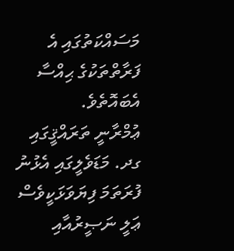މަސައްކަތުގައި އެ ފަރާތްތަކުގެ ޙިއްސާ އެބައޮތެވެ.
ޢުމްރާނީ ތަރައްޤީގައި ގދ. މަޑަވެލީގައި އެޅުނު ފުރަތަމަ ފިޔަވަޅަކީވެސް ޢަލީ ނަޞީރުއާއި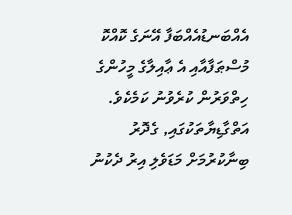އެއްބަނޑުއެއްބަފާ އޭނަގެ ކޮއްކޮ މުސްޠަފާއާއި އެ ޢާއިލާގެ މީހުންގެ ހިތްވަރުން ކުރެވުނު ކަމެކެވެ. އަތްގާޑިޔާތަކުގައި, ގެދޮރު ބިނާކުރުމަށް މަޑަވެލި އިރު ދެކުނު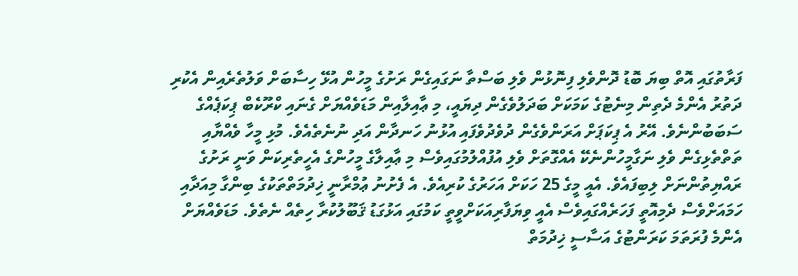ފަރާތުގައި އޮތް ބިޔަ ބޮޑު ދޮންވެލި ފިނޮޅުން ވެލި ބަސްތާ ނަގައިގެން ރަށުގެ މީހުން އުޅޭ ހިސާބަށް ވަލުތެރެއިން އެކުރި ދަތުރު އެންމެ ދެތިން މިނެޓުގެ ކަމަކަށް ބަދަލުވެގެން ދިޔައީ، މި ޢާއިލާއިން މަޑަވެއްޔަށް ގެނައި ކްރޫކެބް ޕިކަޕެއްގެ ސަބަބުންނެވެ. އޭރު އެ ޕިކަޕަށް އަރަންވެގެން ދުވެދުވެފައި އުޅުނު ހަނދާން އަދި ނުނެތެއެވެ. މުޅި މީހާ ވެއްޔާއި ތަތްތެޅިގެން ވެލި ނަގާމީހުންނެކޭ އެއްގޮތަށް ވެލި އުފުއްލުމުގައިވެސް މި ޢާއިލާގެ މީހުންގެ އެހީތެރިކަން ވަނީ ރަށުގެ ރައްޔިތުންނަށް ލިބިފައެވެ. އެއީ މީގެ 25 ހަކަށް އަހަރުގެ ކުރިއެވެ. އެ ފެށުނު ޢުމްރާނީ ޚިދުމަތްތަކުގެ ބިންގާ މިއަދާއި ހަމައަށްވެސް ދެމިއޮތީ ފަހަރެއްގައިވެސް އެއީ ވިޔަފާރިއަކަށްވީތީ ކަމުގައި އަޅުގަޑު ޤަބޫލުކުރާ ހިތެއް ނެތެވެ. މަޑަވެއްޔަށް އެންމެ ފުރަތަމަ ކަރަންޓުގެ އަސާސީ ޚިދުމަތް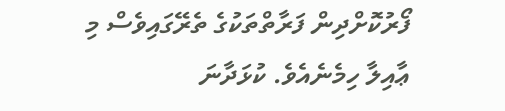ފޯރުކޮށްދިން ފަރާތްތަކުގެ ތެރޭގައިވެސް މި ޢާއިލާ ހިމެނެއެވެ. ކުޅަދާނަ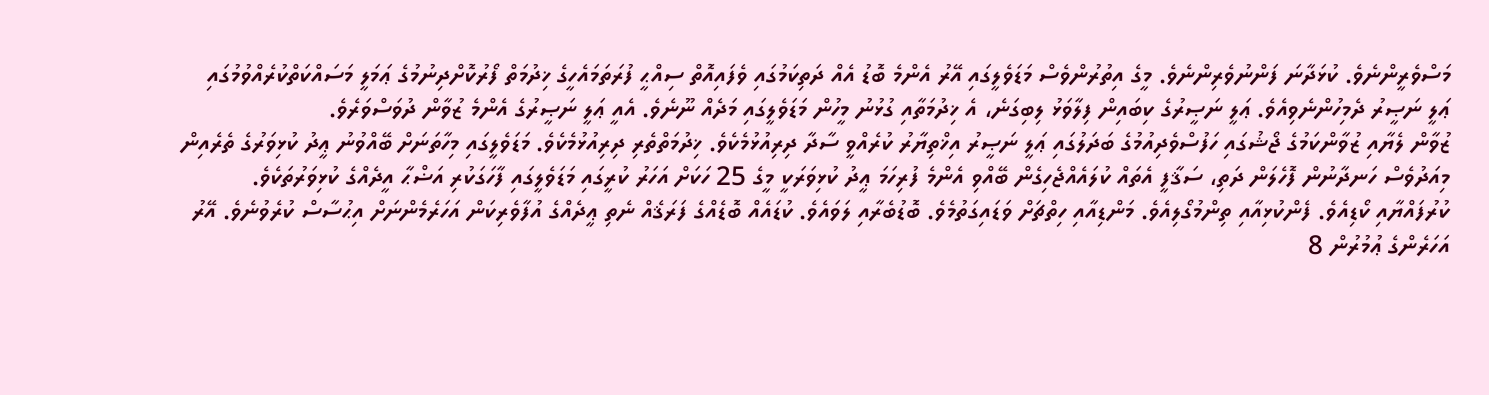މަސްވެރީންނެވެ. ކުޅަދާނަ ފަންނުވެރިންނެވެ. މީގެ އިތުރުންވެސް މަޑަވެލީގައި އޭރު އެންމެ ބޮޑު އެއް ދަތިކަމުގައި ވެފައިއޮތް ސިއްޙީ ފުރަތަމައެހީގެ ޚިދުމަތް ފޯރުކޮށްދިނުމުގެ ޢަމަލީ މަސައްކަތްކުރެއްވުމުގައި ޢަލީ ނަޞީރު ދެމިހުންނެވިއެވެ. ޢަލީ ނަޞީރުގެ ކިބައިން ފިލާވަޅު ލިބިގަނެ، އެ ޚިދުމަތާއި ގުޅުނު މީހުން މަޑަވެލީގައި މަދެއް ނޫނެވެ. އެއީ ޢަލީ ނަޞީރުގެ އެންމެ ޒުވާން ދުވަސްވަރެވެ.
ޒުވާން ލެޔާއި ޒުވާންކަމުގެ ޖޯޝުގައި ހަފުސްވެދިއުމުގެ ބަދަލުގައި ޢަލީ ނަޞީރު އިޚްތިޔާރު ކުރެއްވީ ސާދާ ދިރިއުޅުމެކެވެ. ޚިދުމަތްތެރި ދިރިއުޅުމެކެވެ. މަޑަވެލީގައި މިހާތަނަށް ބޭއްވުނު ޢީދު ކުޅިވަރުގެ ތެރެއިން މިއަދުވެސް ހަނދާނުން ފޮހެލަން ދަތި، ސަޤާފީ އެތައް ކުލައެއްޖެހިގެން ބޭއްވި އެންމެ ފުރިހަމަ ޢީދު ކުޅިވަރަކީ މީގެ 25 ހަކަށް އަހަރު ކުރީގައި މަޑަވެލީގައި ފާހަގަކުރި އަޟްޙާ އީދެއްގެ ކުޅިވަރުތަކެވެ. ކުރުފައްޔާއި ކޯޑިއެވެ. ފެންކުޅިއާއި ތިންމުގޯލިއެވެ. މަންޑިއާއި ހިތްޗަށް ވަޑައިގަތުމެވެ. ބޮޑުބެރާއި ލަވައެވެ. ކުޑައެއް ބޮޑެއްގެ ފަރަޤެއް ނެތި ޢީދެއްގެ އުފާވެރިކަން އަހަރެމެންނަށް އިޙުސާސް ކުރެވުނެވެ. އޭރު އަހަރެންގެ ޢުމުރުން 8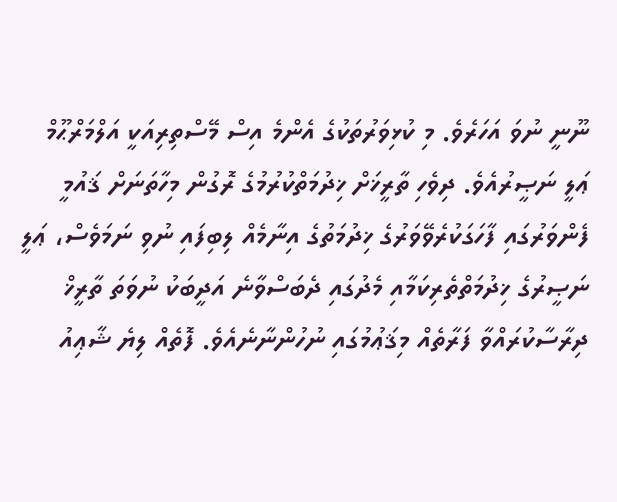ނޫނީ ނުވަ އަހަރެވެ. މި ކުޅިވަރުތަކުގެ އެންމެ އިސް މޭސްތިރިއަކީ އަލްމަރްޙޫމް ޢަލީ ނަޞީރުއެވެ. ދިވެހި ތާރީޚަށް ޚިދުމަތްކުރުމުގެ ރޮގުން މިހާތަނަށް ޤައުމީ ފެންވަރުގައި ފާހަގަކުރެވޭވަރުގެ ޚިދުމަތުގެ އިނާމެއް ލިބިފައި ނުވި ނަމަވެސް، ޢަލީ ނަޞީރުގެ ޚިދުމަތްތެރިކަމާއި މެދުގައި ދެބަސްވާނެ އަދީބަކު ނުވަތަ ތާރީޚް ދިރާސާކުރައްވާ ފަރާތެއް މިޤަޢުމުގައި ނުހުންނާނެއެވެ. ފޮތެއް ލިޔެ ޝާޢިއު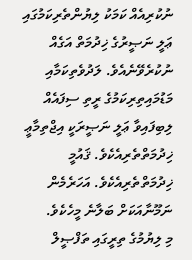ނުކުރިއެއް ކަމަކު ލިޔުންތެރިކަމުގައި ޢަލީ ނަޞީރުގެ ޚިދުމަތް އަގެއް ނުކުރެވޭނެއެވެ. ލަދުވެތިކަމާއި މަޑުމައިތިރިކަމުގެ ރީތި ސިފައެއް ލިބިފައިވާ ޢަލީ ނަޞީރަކީ އިޖްތިމާޢީ ޚިދުމަތްތެރިއެކެވެ. ޤައުމީ ޚިދުމަތްތެރިއެކެވެ. އަހަރެމެން ނަމޫނާއަކަށް ބަލާނެ މީހެކެވެ.
މި ލިޔުމުގެ ތިރީގައި ތަފްޞީލް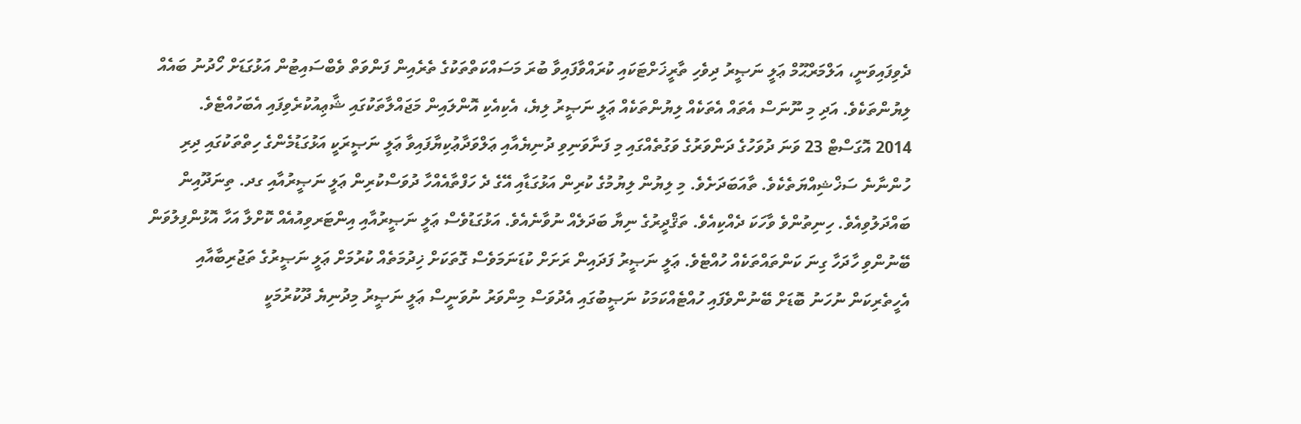ދެވިފައިވަނީ، އަލްމަރްޙޫމް ޢަލީ ނަޞީރު ދިވެހި ތާރީޚަށްޓަކައި ކުރައްވާފައިވާ ބުރަ މަސައްކަތްތަކުގެ ތެރެއިން ފަންވަތް ވެބްސައިޓުން އަޅުގަޑަށް ހޯދުނު ބައެއް ލިޔުންތަކެވެ. އަދި މި ނޫނަސް އެތައް އެތަކެއް ލިޔުންތަކެއް ޢަލީ ނަޞީރު ލިޔެ، އެކިއެކި އޮންލައިން މަޖައްލާތަކުގައި ޝާޢިއުކުރެވިފައި އެބަހުއްޓެވެ.
2014 އޮގަސްޓް 23 ވަނަ ދުވަހުގެ ދަންވަރުގެ ވަގުތެއްގައި މި ފަނާވަނިވި ދުނިޔެއާއި ޢަލްވަދާޢުކިޔާފައިވާ ޢަލީ ނަޞީރަކީ އަޅުގަޑުމެންގެ ހިތްތަކުގައި ދިރި ހުންނާނެ ސަޚްޝިއްޔަތެކެވެ. ތާއަބަދަށެވެ. މި ލިޔުން ލިޔުމުގެ ކުރިން އަޅުގަޑާއި އޭގެ ދެ ހަފްތާއެއްހާ ދުވަސްކުރިން ޢަލީ ނަޞީރުއާއި ގދ. ތިނަދޫއިން ބައްދަލުވިއެވެ. ހިނިތުންވެ ވާހަކަ ދެއްކިއެވެ. ތަޤްދީރުގެ ނިޔާ ބަދަލެއް ނުވާނެއެވެ. އަޅުގަޑުވެސް ޢަލީ ނަޞީރުއާއި އިންޓަރވިއުއެއް ކޮށްލާ އަހާ އޮޅުންފިލުވަން ބޭނުންވި ހާދަހާ ގިނަ ކަންތައްތަކެއް ހުއްޓެވެ. ޢަލީ ނަޞީރު ފަދައިން ރަށަށް ކުޑަނަމަވެސް ގޮތަކަށް ޚިދުމަތެއް ކުރުމަށް ޢަލީ ނަޞީރުގެ ތަޖުރިބާއާއި އެހީތެރިކަން ނުހަނު ބޮޑަށް ބޭނުންވެފައި ހުއްޓެއްކަމަކު ނަޞީބުގައި އެދުވަސް މިންވަރު ނުވަނީސް ޢަލީ ނަޞީރު މިދުނިޔެ ދޫކުރުމަކީ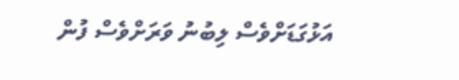އަޅުގަޑަށްވެސް ލިބުނު ވަރަށްވެސް ފުން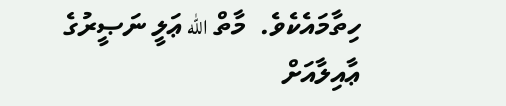ހިތާމައެކެވެ.  މާތް الله ޢަލީ ނަޞީރުގެ ޢާއިލާއަށް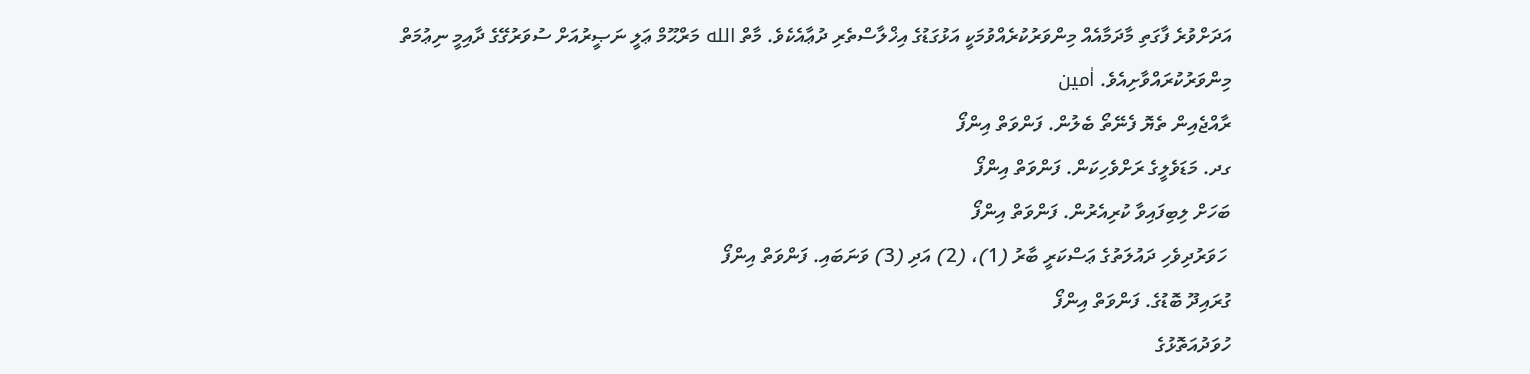އަދަށްވުރެ ފާގަތި މާދަމާއެއް މިންވަރުކުރެއްވުމަކީ އަޅުގަޑުގެ އިޚްލާސްތެރި ދުޢާއެކެވެ. މާތް الله މަރްޙޫމް ޢަލީ ނަޞީރުއަށް ސުވަރުގޭގެ ދާއިމީ ނިޢުމަތް މިންވަރުކުރައްވާށިއެވެ. اٰمين
ރާއްޖެއިން ތެޔޮ ފެނޭތޯ ބެލުން. ފަންވަތް އިންފޯ
ގދ. މަޑަވެލީގެ ރަށްވެހިކަން. ފަންވަތް އިންފޯ
ބަހަށް ލިބިފައިވާ ކުރިއެރުން. ފަންވަތް އިންފޯ
 ހަވަރުދިވެހި ދައުލަތުގެ ޢަސްކަރީ ބާރު (1)، (2) އަދި (3) ވަނަބައި. ފަންވަތް އިންފޯ
ގުރައިދޫ ބޮޑުގެ. ފަންވަތް އިންފޯ
ހުވަދުއަތޮޅުގެ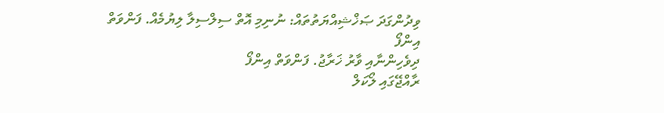ވިދުންގަދަ ޞަޚްޝިއްޔަތުތައް: ނުނިމި އޮތް ސިލްސިލާ ލިޔުމެއް. ފަންވަތް އިންފޯ
ދިވެހިންނާއި ވާރު ޚަރާޖު. ފަންވަތް އިންފޯ
ރާއްޖޭގައި ލޯކަލް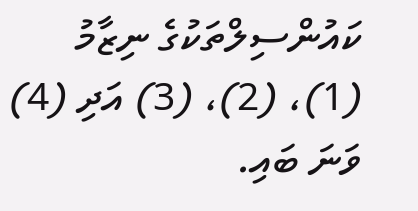ކައުންސިލްތަކުގެ ނިޒާމު (1)، (2)، (3) އަދި (4) ވަނަ ބައި.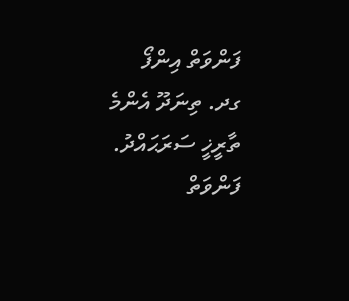ފަންވަތް އިންފޯ
ގދ. ތިނަދޫ އެންމެ ތާރީޚީ ސަރަޙައްދު. ފަންވަތް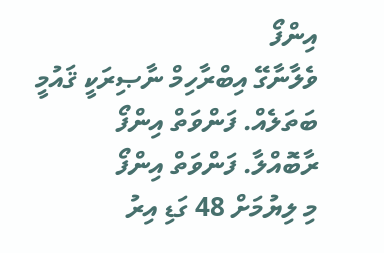އިންފޯ
ވެލާނާގޭ އިބްރާހިމް ނާޞިރަކީ ޤައުމީ ބަތަލެއް. ފަންވަތް އިންފޯ
ރާބޮއްލާ. ފަންވަތް އިންފޯ
މި ލިޔުމަށް 48 ގަޑި އިރު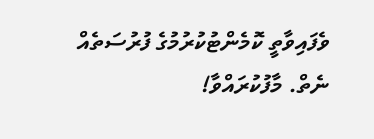ވެފައިވާތީ ކޮމެންޓުކުރުމުގެ ފުރުސަތެއް ނެތް. މާފުކުރައްވާ!